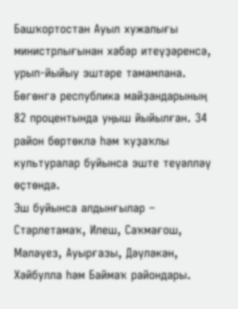Башҡортостан Ауыл хужалығы министрлығынан хәбәр итеүҙәренсә, урып-йыйыу эштәре тамамлана. Бөгөнгә республика майҙандарының 82 процентында уңыш йыйылған. 34 район бөртөклә һәм ҡуҙаҡлы культуралар буйынса эште теүәлләү өҫтөндә.
Эш буйынса алдынғылар – Стәрлетамаҡ, Илеш, Саҡмағош, Мәләүез, Ауырғазы, Дәүләкән, Хәйбулла һәм Баймаҡ райондары.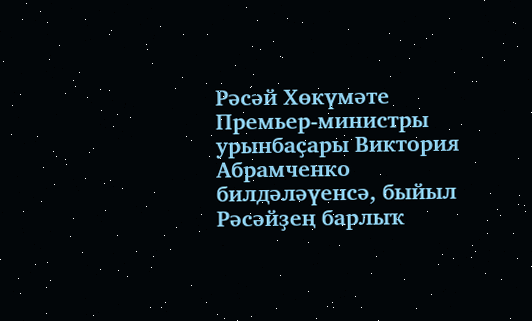Рәсәй Хөкүмәте Премьер-министры урынбаҫары Виктория Абрамченко билдәләүенсә, быйыл Рәсәйҙең барлыҡ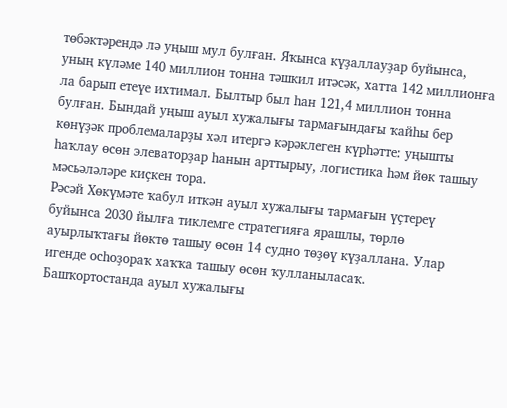төбәктәрендә лә уңыш мул булған. Яҡынса күҙаллауҙар буйынса, уның күләме 140 миллион тонна тәшкил итәсәк, хатта 142 миллионға ла барып етеүе ихтимал. Былтыр был һан 121,4 миллион тонна булған. Бындай уңыш ауыл хужалығы тармағындағы ҡайһы бер көнүҙәк проблемаларҙы хәл итергә кәрәклеген күрһәтте: уңышты һаҡлау өсөн элеваторҙар һанын арттырыу, логистика һәм йөк ташыу мәсьәләләре киҫкен тора.
Рәсәй Хөкүмәте ҡабул иткән ауыл хужалығы тармағын үҫтереү буйынса 2030 йылға тиклемге стратегияға ярашлы, төрлө ауырлыҡтағы йөктө ташыу өсөн 14 судно төҙөү күҙаллана. Улар игенде осһоҙораҡ хаҡҡа ташыу өсөн ҡулланыласаҡ.
Башҡортостанда ауыл хужалығы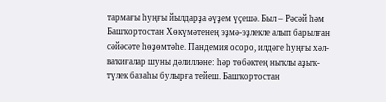тармағы һуңғы йылдарҙа әүҙем үҫешә. Был – Рәсәй һәм Башҡортостан Хөкүмәтенең эҙмә-эҙлекле алып барылған сәйәсәте һөҙөмтәһе. Пандемия осоро, илдәге һуңғы хәл-ваҡиғалар шуны дәлилләне: һәр төбәктең ныҡлы аҙыҡ-түлек базаһы булырға тейеш. Башҡортостан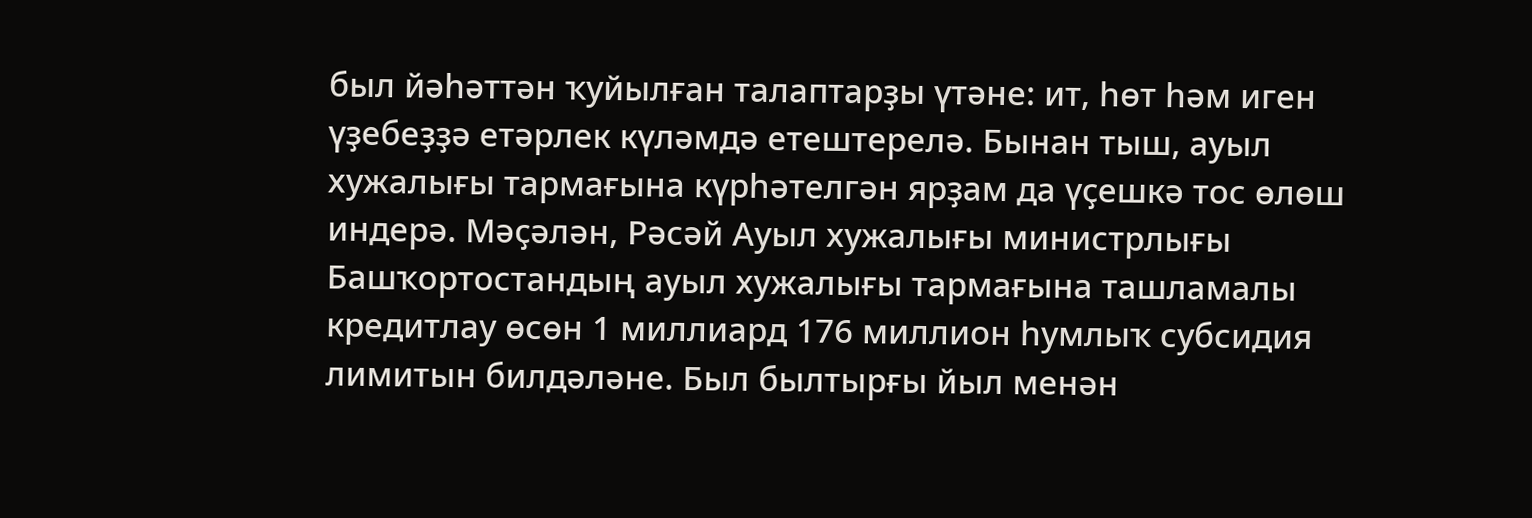был йәһәттән ҡуйылған талаптарҙы үтәне: ит, һөт һәм иген үҙебеҙҙә етәрлек күләмдә етештерелә. Бынан тыш, ауыл хужалығы тармағына күрһәтелгән ярҙам да үҫешкә тос өлөш индерә. Мәҫәлән, Рәсәй Ауыл хужалығы министрлығы Башҡортостандың ауыл хужалығы тармағына ташламалы кредитлау өсөн 1 миллиард 176 миллион һумлыҡ субсидия лимитын билдәләне. Был былтырғы йыл менән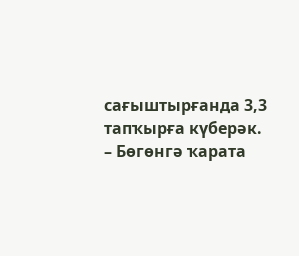сағыштырғанда 3,3 тапҡырға күберәк.
– Бөгөнгә ҡарата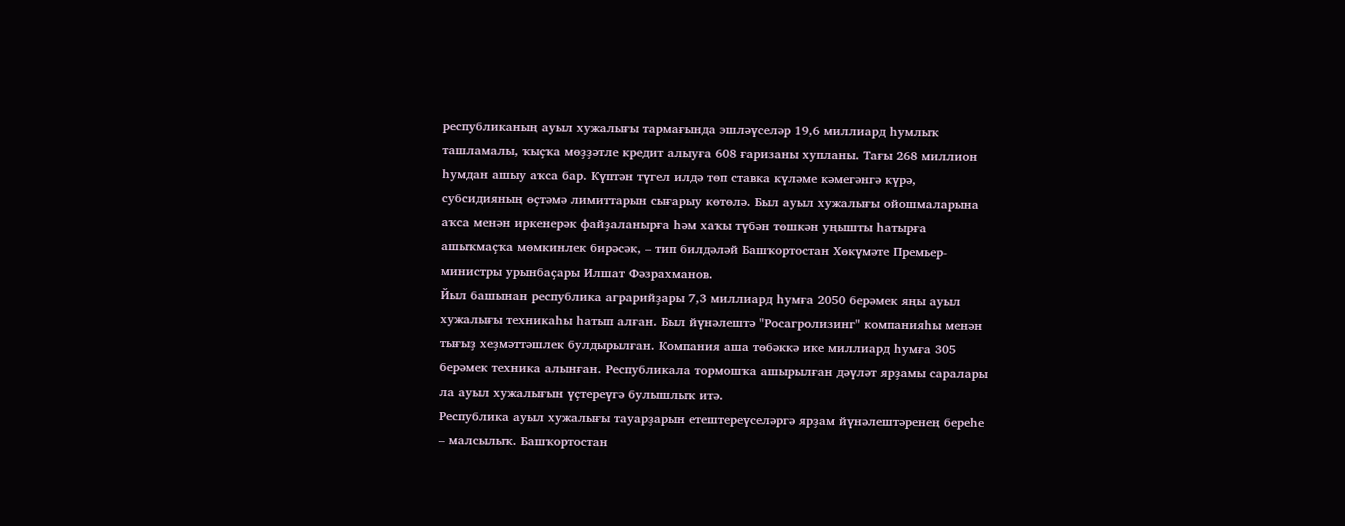республиканың ауыл хужалығы тармағында эшләүселәр 19,6 миллиард һумлыҡ ташламалы, ҡыҫҡа мөҙҙәтле кредит алыуға 608 ғаризаны хупланы. Тағы 268 миллион һумдан ашыу аҡса бар. Күптән түгел илдә төп ставка күләме кәмегәнгә күрә, субсидияның өҫтәмә лимиттарын сығарыу көтөлә. Был ауыл хужалығы ойошмаларына аҡса менән иркенерәк файҙаланырға һәм хаҡы түбән төшкән уңышты һатырға ашыҡмаҫҡа мөмкинлек бирәсәк, – тип билдәләй Башҡортостан Хөкүмәте Премьер-министры урынбаҫары Илшат Фәзрахманов.
Йыл башынан республика аграрийҙары 7,3 миллиард һумға 2050 берәмек яңы ауыл хужалығы техникаһы һатып алған. Был йүнәлештә "Росагролизинг" компанияһы менән тығыҙ хеҙмәттәшлек булдырылған. Компания аша төбәккә ике миллиард һумға 305 берәмек техника алынған. Республикала тормошҡа ашырылған дәүләт ярҙамы саралары ла ауыл хужалығын үҫтереүгә булышлыҡ итә.
Республика ауыл хужалығы тауарҙарын етештереүселәргә ярҙам йүнәлештәренең береһе – малсылыҡ. Башҡортостан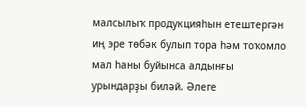малсылыҡ продукцияһын етештергән иң эре төбәк булып тора һәм тоҡомло мал һаны буйынса алдынғы урындарҙы биләй. Әлеге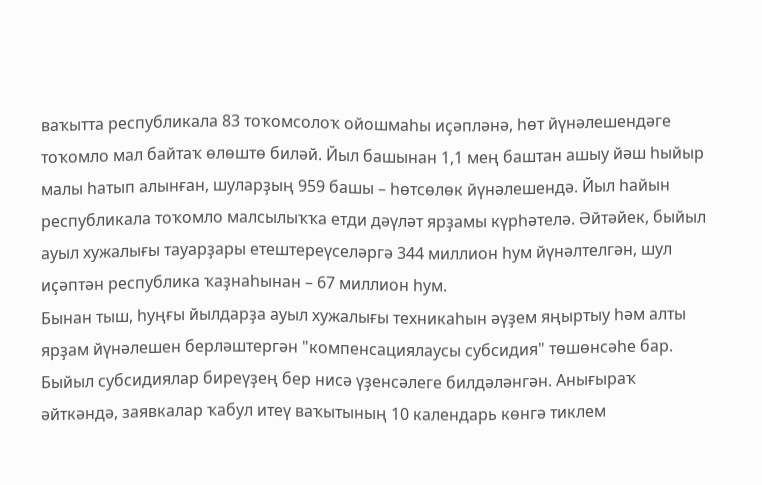ваҡытта республикала 83 тоҡомсолоҡ ойошмаһы иҫәпләнә, һөт йүнәлешендәге тоҡомло мал байтаҡ өлөштө биләй. Йыл башынан 1,1 мең баштан ашыу йәш һыйыр малы һатып алынған, шуларҙың 959 башы – һөтсөлөк йүнәлешендә. Йыл һайын республикала тоҡомло малсылыҡҡа етди дәүләт ярҙамы күрһәтелә. Әйтәйек, быйыл ауыл хужалығы тауарҙары етештереүселәргә 344 миллион һум йүнәлтелгән, шул иҫәптән республика ҡаҙнаһынан – 67 миллион һум.
Бынан тыш, һуңғы йылдарҙа ауыл хужалығы техникаһын әүҙем яңыртыу һәм алты ярҙам йүнәлешен берләштергән "компенсациялаусы субсидия" төшөнсәһе бар. Быйыл субсидиялар биреүҙең бер нисә үҙенсәлеге билдәләнгән. Анығыраҡ әйткәндә, заявкалар ҡабул итеү ваҡытының 10 календарь көнгә тиклем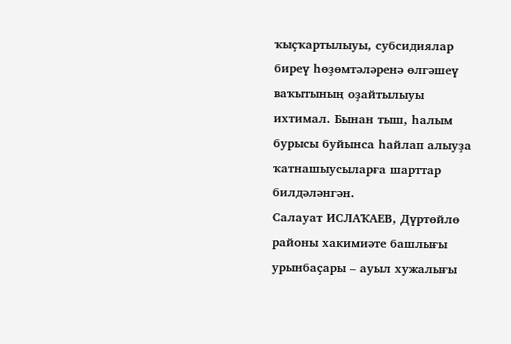ҡыҫҡартылыуы, субсидиялар биреү һөҙөмтәләренә өлгәшеү ваҡытының оҙайтылыуы ихтимал. Бынан тыш, һалым бурысы буйынса һайлап алыуҙа ҡатнашыусыларға шарттар билдәләнгән.
Салауат ИСЛАҠАЕВ, Дүртөйлө районы хакимиәте башлығы урынбаҫары – ауыл хужалығы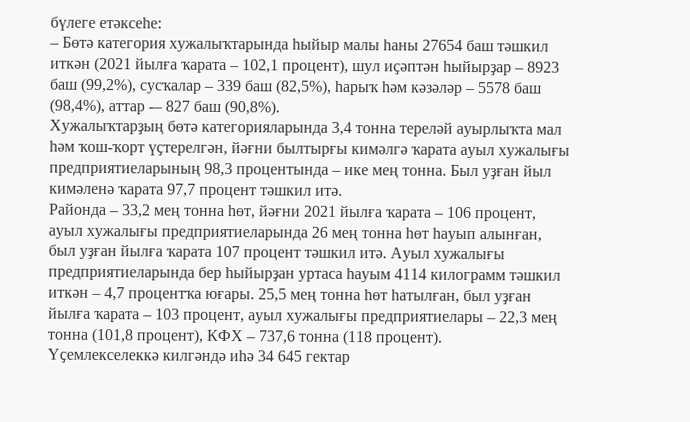бүлеге етәксеһе:
– Бөтә категория хужалыҡтарында һыйыр малы һаны 27654 баш тәшкил иткән (2021 йылға ҡарата – 102,1 процент), шул иҫәптән һыйырҙар – 8923 баш (99,2%), сусҡалар – 339 баш (82,5%), һарыҡ һәм кәзәләр – 5578 баш (98,4%), аттар -– 827 баш (90,8%).
Хужалыҡтарҙың бөтә категорияларында 3,4 тонна тереләй ауырлыҡта мал һәм ҡош-ҡорт үҫтерелгән, йәғни былтырғы кимәлгә ҡарата ауыл хужалығы предприятиеларының 98,3 процентында – ике мең тонна. Был уҙған йыл кимәленә ҡарата 97,7 процент тәшкил итә.
Районда – 33,2 мең тонна һөт, йәғни 2021 йылға ҡарата – 106 процент, ауыл хужалығы предприятиеларында 26 мең тонна һөт һауып алынған, был уҙған йылға ҡарата 107 процент тәшкил итә. Ауыл хужалығы предприятиеларында бер һыйырҙан уртаса һауым 4114 килограмм тәшкил иткән – 4,7 процентҡа юғары. 25,5 мең тонна һөт һатылған, был уҙған йылға ҡарата – 103 процент, ауыл хужалығы предприятиелары – 22,3 мең тонна (101,8 процент), КФХ – 737,6 тонна (118 процент).
Үҫемлекселеккә килгәндә иһә 34 645 гектар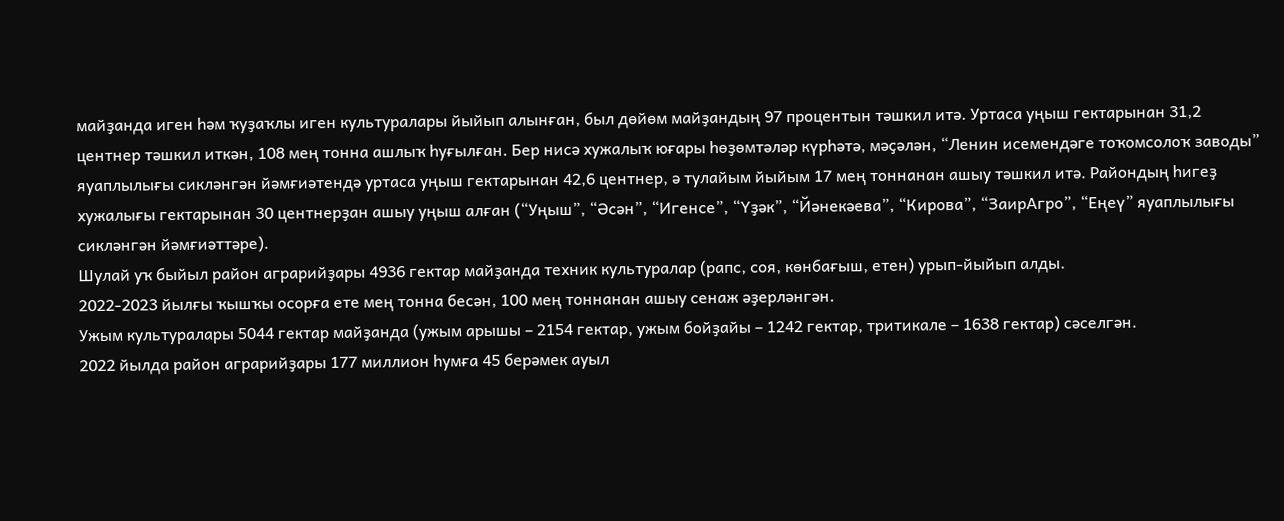майҙанда иген һәм ҡуҙаҡлы иген культуралары йыйып алынған, был дөйөм майҙандың 97 процентын тәшкил итә. Уртаса уңыш гектарынан 31,2 центнер тәшкил иткән, 108 мең тонна ашлыҡ һуғылған. Бер нисә хужалыҡ юғары һөҙөмтәләр күрһәтә, мәҫәлән, “Ленин исемендәге тоҡомсолоҡ заводы” яуаплылығы сикләнгән йәмғиәтендә уртаса уңыш гектарынан 42,6 центнер, ә тулайым йыйым 17 мең тоннанан ашыу тәшкил итә. Райондың һигеҙ хужалығы гектарынан 30 центнерҙан ашыу уңыш алған (“Уңыш”, “Әсән”, “Игенсе”, “Үҙәк”, “Йәнекәева”, “Кирова”, “ЗаирАгро”, “Еңеү” яуаплылығы сикләнгән йәмғиәттәре).
Шулай уҡ быйыл район аграрийҙары 4936 гектар майҙанда техник культуралар (рапс, соя, көнбағыш, етен) урып-йыйып алды.
2022-2023 йылғы ҡышҡы осорға ете мең тонна бесән, 100 мең тоннанан ашыу сенаж әҙерләнгән.
Ужым культуралары 5044 гектар майҙанда (ужым арышы – 2154 гектар, ужым бойҙайы – 1242 гектар, тритикале – 1638 гектар) сәселгән.
2022 йылда район аграрийҙары 177 миллион һумға 45 берәмек ауыл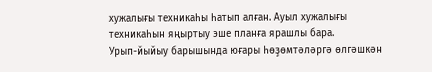хужалығы техникаһы һатып алған. Ауыл хужалығы техникаһын яңыртыу эше планға ярашлы бара.
Урып-йыйыу барышында юғары һөҙөмтәләргә өлгәшкән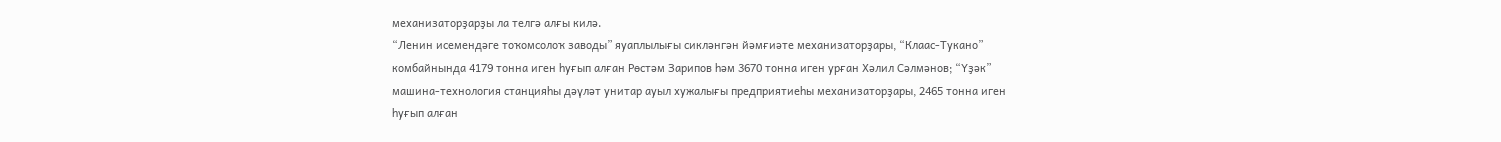механизаторҙарҙы ла телгә алғы килә.
“Ленин исемендәге тоҡомсолоҡ заводы” яуаплылығы сикләнгән йәмғиәте механизаторҙары, “Клаас-Тукано” комбайнында 4179 тонна иген һуғып алған Рөстәм Зарипов һәм 3670 тонна иген урған Хәлил Сәлмәнов; “Үҙәк” машина-технология станцияһы дәүләт унитар ауыл хужалығы предприятиеһы механизаторҙары, 2465 тонна иген һуғып алған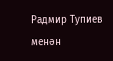Радмир Тупиев менән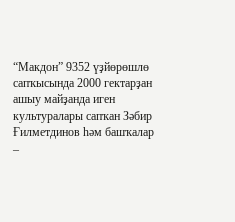“Макдон” 9352 үҙйөрөшлө сапҡысында 2000 гектарҙан ашыу майҙанда иген культуралары сапҡан Зәбир Ғилметдинов һәм башҡалар –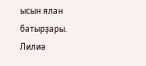ысын ялан батырҙары.
Лилиә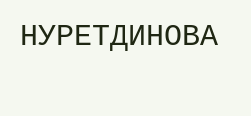НУРЕТДИНОВА